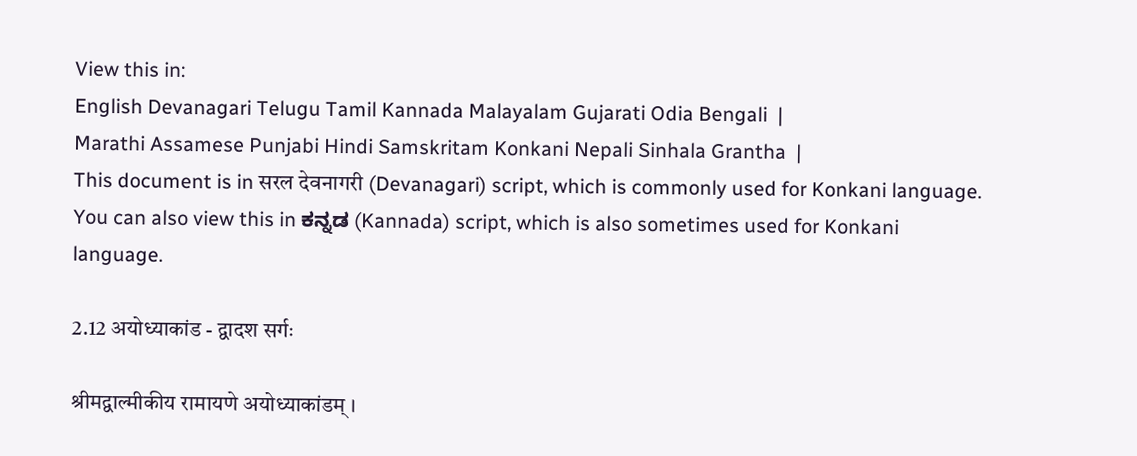View this in:
English Devanagari Telugu Tamil Kannada Malayalam Gujarati Odia Bengali  |
Marathi Assamese Punjabi Hindi Samskritam Konkani Nepali Sinhala Grantha  |
This document is in सरल देवनागरी (Devanagari) script, which is commonly used for Konkani language. You can also view this in ಕನ್ನಡ (Kannada) script, which is also sometimes used for Konkani language.

2.12 अयोध्याकांड - द्वादश सर्गः

श्रीमद्वाल्मीकीय रामायणे अयोध्याकांडम् ।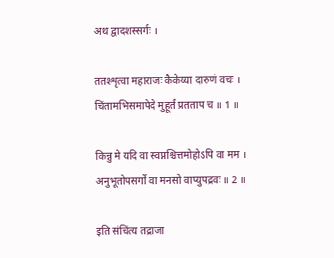अथ द्वादशस्सर्गः ।

ततश्शृत्वा महाराजः कैकेय्या दारुणं वचः ।
चिंतामभिसमापेदे मुहूर्तं प्रतताप च ॥ 1 ॥

किन्नु मे यदि वा स्वप्नश्चित्तमोहोऽपि वा मम ।
अनुभूतोपसर्गो वा मनसो वाप्युपद्रवः ॥ 2 ॥

इति संचिंत्य तद्राजा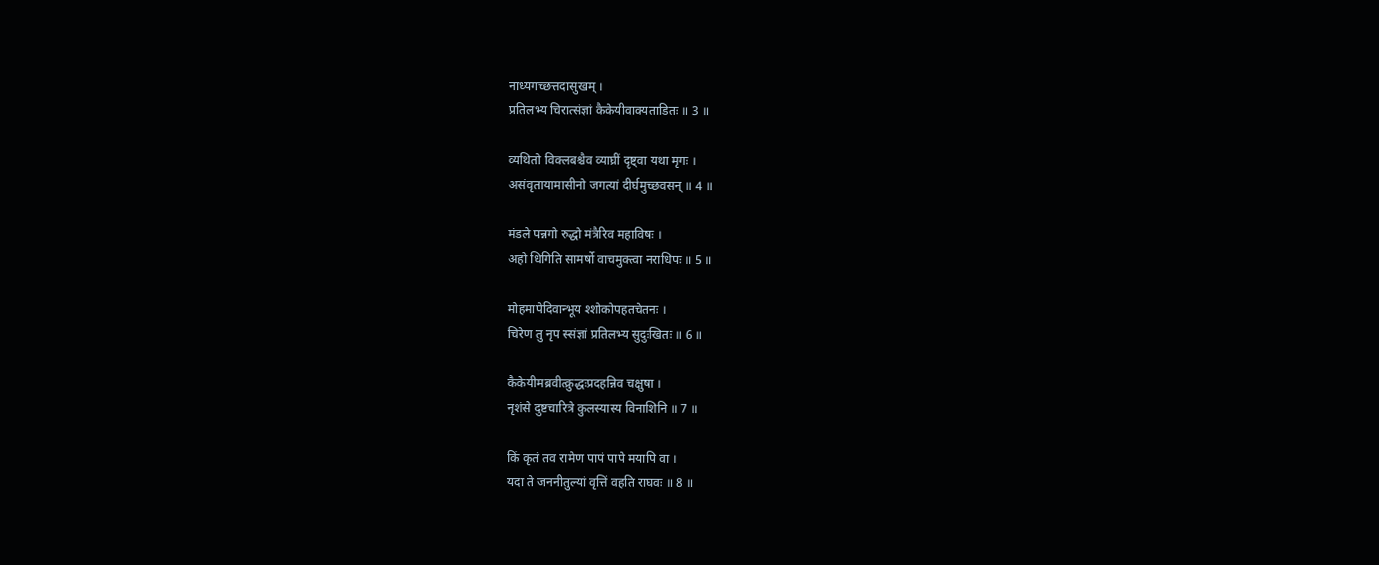नाध्यगच्छत्तदासुखम् ।
प्रतिलभ्य चिरात्संज्ञां कैकेयीवाक्यताडितः ॥ 3 ॥

व्यथितो विक्लबश्चैव व्याघ्रीं दृष्ट्वा यथा मृगः ।
असंवृतायामासीनो जगत्यां दीर्घमुच्छवसन् ॥ 4 ॥

मंडले पन्नगो रुद्धो मंत्रैरिव महाविषः ।
अहो धिगिति सामर्षो वाचमुक्त्वा नराधिपः ॥ 5 ॥

मोहमापेदिवान्भूय श्शोकोपहतचेतनः ।
चिरेण तु नृप स्संज्ञां प्रतिलभ्य सुदुःखितः ॥ 6 ॥

कैकेयीमब्रवीत्क्रुद्धःप्रदहन्निव चक्षुषा ।
नृशंसे दुष्टचारित्रे कुलस्यास्य विनाशिनि ॥ 7 ॥

किं कृतं तव रामेण पापं पापे मयापि वा ।
यदा ते जननीतुल्यां वृत्तिं वहति राघवः ॥ 8 ॥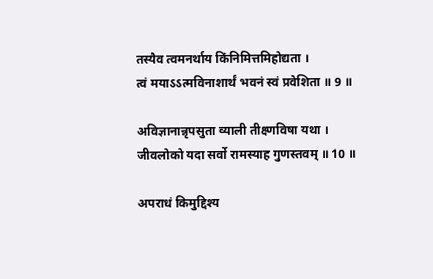तस्यैव त्वमनर्थाय किंनिमित्तमिहोद्यता ।
त्वं मयाऽऽत्मविनाशार्थं भवनं स्वं प्रवेशिता ॥ 9 ॥

अविज्ञानान्नृपसुता व्याली तीक्ष्णविषा यथा ।
जीवलोको यदा सर्वो रामस्याह गुणस्तवम् ॥ 10 ॥

अपराधं किमुद्दिश्य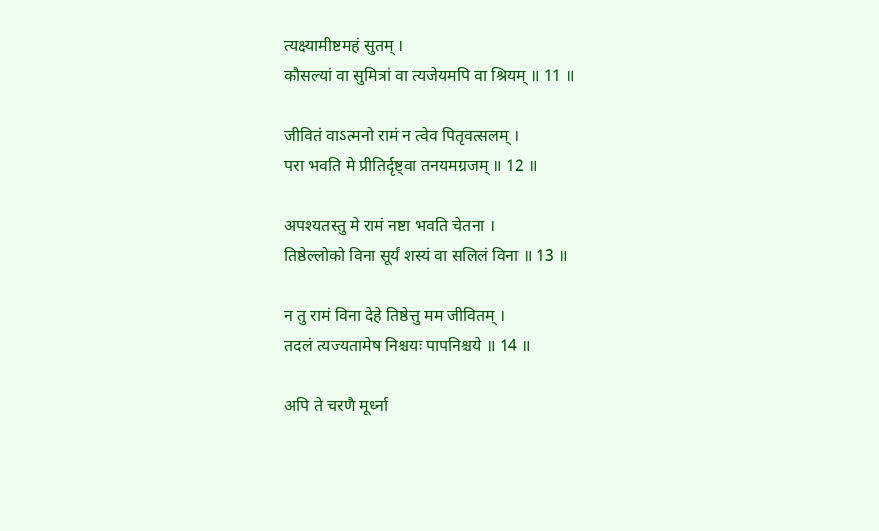त्यक्ष्यामीष्टमहं सुतम् ।
कौसल्यां वा सुमित्रां वा त्यजेयमपि वा श्रियम् ॥ 11 ॥

जीवितं वाऽत्मनो रामं न त्वेव पितृवत्सलम् ।
परा भवति मे प्रीतिर्दृष्ट्वा तनयमग्रजम् ॥ 12 ॥

अपश्यतस्तु मे रामं नष्टा भवति चेतना ।
तिष्ठेल्लोको विना सूर्यं शस्यं वा सलिलं विना ॥ 13 ॥

न तु रामं विना देहे तिष्ठेत्तु मम जीवितम् ।
तदलं त्यज्यतामेष निश्चयः पापनिश्चये ॥ 14 ॥

अपि ते चरणै मूर्ध्ना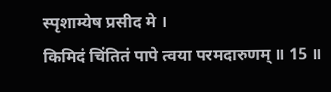स्पृशाम्येष प्रसीद मे ।
किमिदं चिंतितं पापे त्वया परमदारुणम् ॥ 15 ॥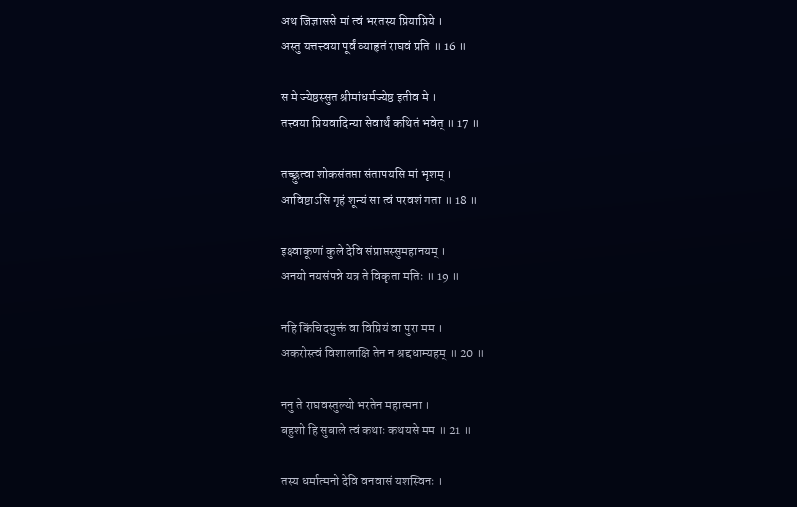अथ जिज्ञाससे मां त्वं भरतस्य प्रियाप्रिये ।
अस्तु यत्तत्त्वया पूर्वं व्याहृतं राघवं प्रति ॥ 16 ॥

स मे ज्येष्ठस्सुत श्रीमांधर्मज्येष्ठ इतीव मे ।
तत्त्वया प्रियवादिन्या सेवार्थं कथितं भवेत् ॥ 17 ॥

तच्छ्रुत्वा शोकसंतप्ता संतापयसि मां भृशम् ।
आविष्टाऽसि गृहं शून्यं सा त्वं परवशं गता ॥ 18 ॥

इक्ष्वाकूणां कुले देवि संप्राप्तस्सुमहानयम् ।
अनयो नयसंपन्ने यत्र ते विकृता मतिः ॥ 19 ॥

नहि किंचिदयुक्तं वा विप्रियं वा पुरा मम ।
अकरोस्त्वं विशालाक्षि तेन न श्रद्दधाम्यहम् ॥ 20 ॥

ननु ते राघवस्तुल्यो भरतेन महात्मना ।
बहुशो हि सुबाले त्वं कथाः कथयसे मम ॥ 21 ॥

तस्य धर्मात्मनो देवि वनवासं यशस्विनः ।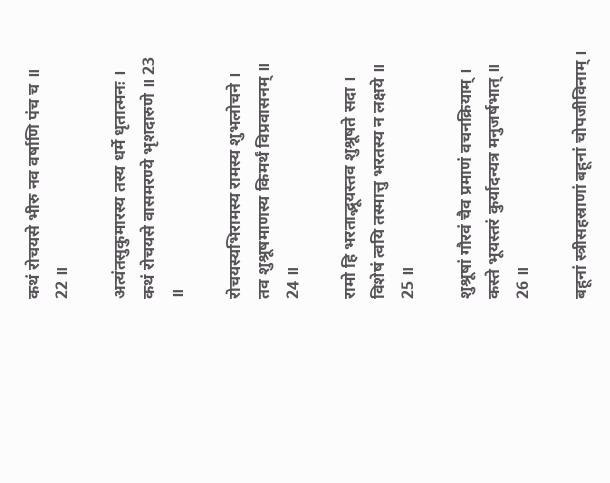कथं रोचयसे भीरु नव वर्षाणि पंच च ॥ 22 ॥

अत्यंतसुकुमारस्य तस्य धर्मे धृतात्मनः ।
कथं रोचयसे वासमरण्ये भृशदारुणे ॥ 23 ॥

रोचयस्यभिरामस्य रामस्य शुभलोचने ।
तव शुश्रूषमाणस्य किमर्थं विप्रवासनम् ॥ 24 ॥

रामो हि भरताद्भूयस्तव शुश्रूषते सदा ।
विशेषं त्वयि तस्मात्तु भरतस्य न लक्षये ॥ 25 ॥

शुश्रूषां गौरवं चैव प्रमाणं वचनक्रियाम् ।
कस्ते भूयस्तरं कुर्यादन्यत्र मनुजर्षभात् ॥ 26 ॥

बहूनां स्त्रीसहस्राणां बहूनां चोपजीविनाम् ।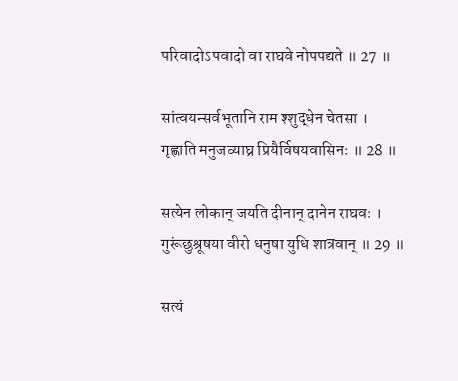परिवादोऽपवादो वा राघवे नोपपद्यते ॥ 27 ॥

सांत्वयन्सर्वभूतानि राम श्शुद्धेन चेतसा ।
गृह्णाति मनुजव्याघ्र प्रियैर्विषयवासिनः ॥ 28 ॥

सत्येन लोकान् जयति दीनान् दानेन राघवः ।
गुरूंछुश्रूषया वीरो धनुषा युधि शात्रवान् ॥ 29 ॥

सत्यं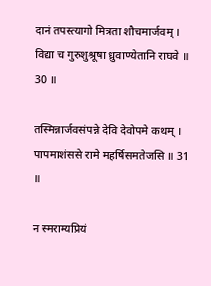दानं तपस्त्यागो मित्रता शौचमार्जवम् ।
विद्या च गुरुशुश्रूषा ध्रुवाण्येतानि राघवे ॥ 30 ॥

तस्मिन्नार्जवसंपन्ने देवि देवोपमे कथम् ।
पापमाशंससे रामे महर्षिसमतेजसि ॥ 31 ॥

न स्मराम्यप्रियं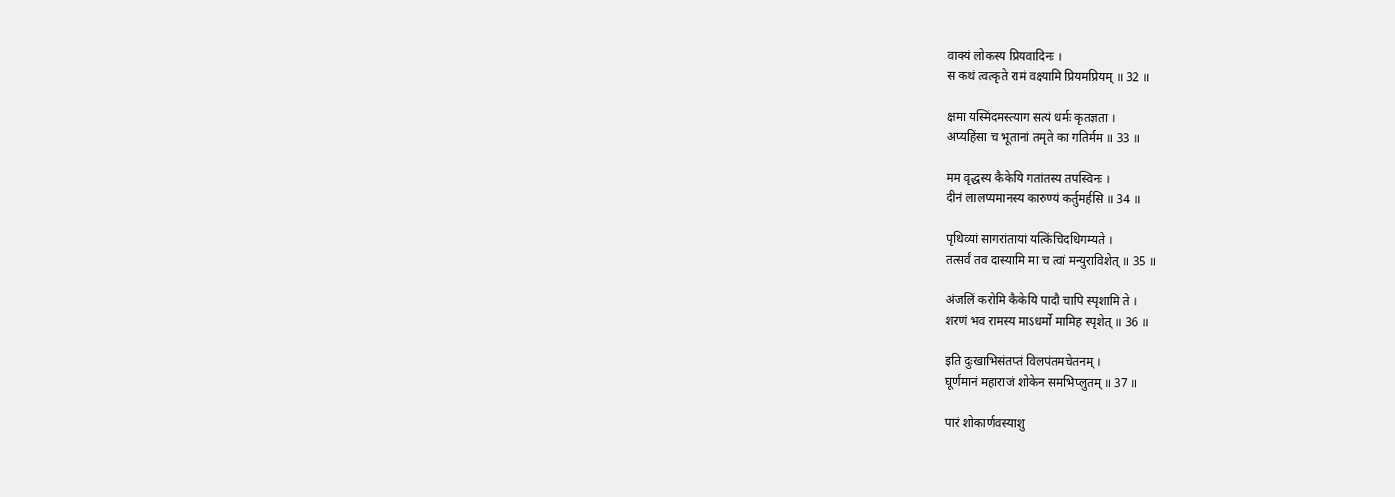वाक्यं लोकस्य प्रियवादिनः ।
स कथं त्वत्कृते रामं वक्ष्यामि प्रियमप्रियम् ॥ 32 ॥

क्षमा यस्मिंदमस्त्याग सत्यं धर्मः कृतज्ञता ।
अप्यहिंसा च भूतानां तमृते का गतिर्मम ॥ 33 ॥

मम वृद्धस्य कैकेयि गतांतस्य तपस्विनः ।
दीनं लालप्यमानस्य कारुण्यं कर्तुमर्हसि ॥ 34 ॥

पृथिव्यां सागरांतायां यत्किंचिदधिगम्यते ।
तत्सर्वं तव दास्यामि मा च त्वां मन्युराविशेत् ॥ 35 ॥

अंजलिं करोमि कैकेयि पादौ चापि स्पृशामि ते ।
शरणं भव रामस्य माऽधर्मो मामिह स्पृशेत् ॥ 36 ॥

इति दुःखाभिसंतप्तं विलपंतमचेतनम् ।
घूर्णमानं महाराजं शोकेन समभिप्लुतम् ॥ 37 ॥

पारं शोकार्णवस्याशु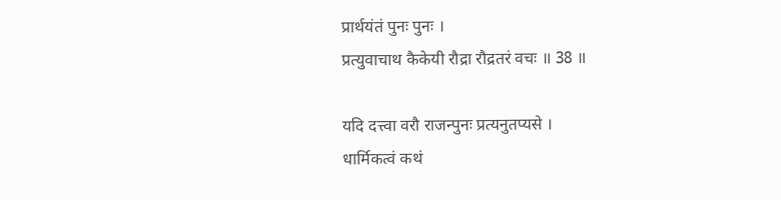प्रार्थयंतं पुनः पुनः ।
प्रत्युवाचाथ कैकेयी रौद्रा रौद्रतरं वचः ॥ 38 ॥

यदि दत्त्वा वरौ राजन्पुनः प्रत्यनुतप्यसे ।
धार्मिकत्वं कथं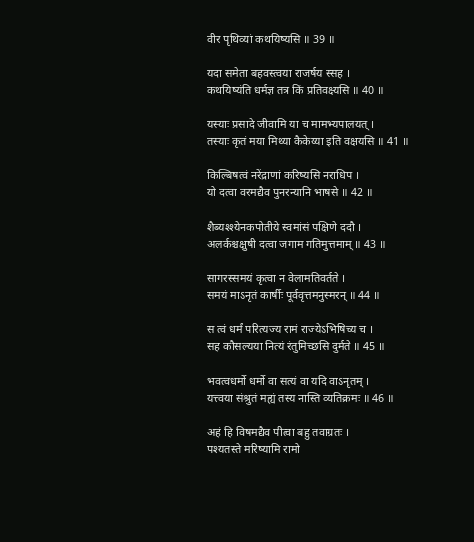वीर पृथिव्यां कथयिष्यसि ॥ 39 ॥

यदा समेता बहवस्त्वया राजर्षय स्सह ।
कथयिष्यंति धर्मज्ञ तत्र किं प्रतिवक्ष्यसि ॥ 40 ॥

यस्याः प्रसादे जीवामि या च मामभ्यपालयत् ।
तस्याः कृतं मया मिथ्या कैकेय्या इति वक्षयसि ॥ 41 ॥

किल्बिषत्वं नरेंद्राणां करिष्यसि नराधिप ।
यो दत्वा वरमद्यैव पुनरन्यानि भाषसे ॥ 42 ॥

शैब्यश्श्येनकपोतीये स्वमांसं पक्षिणे ददौ ।
अलर्कश्चक्षुषी दत्वा जगाम गतिमुत्तमाम् ॥ 43 ॥

सागरस्समयं कृत्वा न वेलामतिवर्तते ।
समयं माऽनृतं कार्षीः पूर्ववृत्तमनुस्मरन् ॥ 44 ॥

स त्वं धर्मं परित्यज्य रामं राज्येऽभिषिच्य च ।
सह कौसल्यया नित्यं रंतुमिच्छसि दुर्मते ॥ 45 ॥

भवत्वधर्मो धर्मो वा सत्यं वा यदि वाऽनृतम् ।
यत्त्वया संश्रुतं मह्यं तस्य नास्ति व्यतिक्रमः ॥ 46 ॥

अहं हि विषमद्यैव पीत्वा बहु तवाग्रतः ।
पश्यतस्ते मरिष्यामि रामो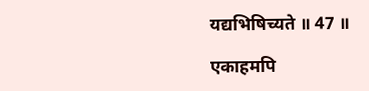यद्यभिषिच्यते ॥ 47 ॥

एकाहमपि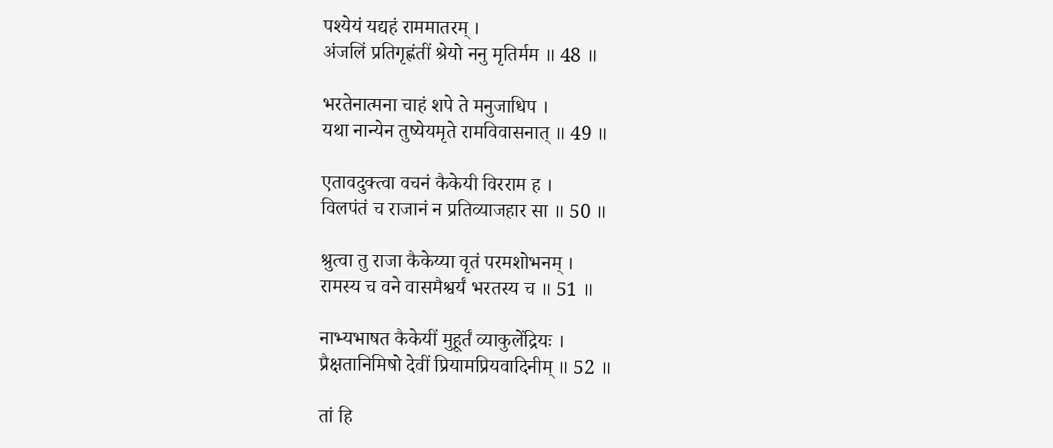पश्येयं यद्यहं राममातरम् ।
अंजलिं प्रतिगृह्णंतीं श्रेयो ननु मृतिर्मम ॥ 48 ॥

भरतेनात्मना चाहं शपे ते मनुजाधिप ।
यथा नान्येन तुष्येयमृते रामविवासनात् ॥ 49 ॥

एतावदुक्त्वा वचनं कैकेयी विरराम ह ।
विलपंतं च राजानं न प्रतिव्याजहार सा ॥ 50 ॥

श्रुत्वा तु राजा कैकेय्या वृतं परमशोभनम् ।
रामस्य च वने वासमैश्वर्यं भरतस्य च ॥ 51 ॥

नाभ्यभाषत कैकेयीं मुहूर्तं व्याकुलेंद्रियः ।
प्रैक्षतानिमिषो देवीं प्रियामप्रियवादिनीम् ॥ 52 ॥

तां हि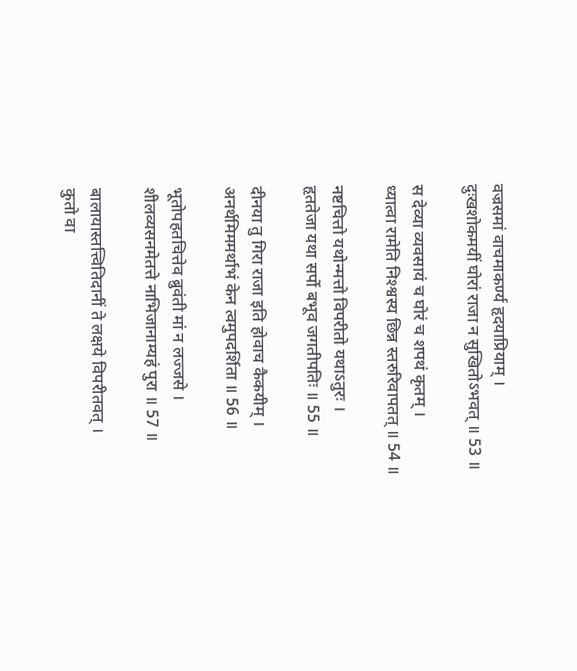वज्रसमां वाचमाकर्ण्य हृदयाप्रियाम् ।
दुःखशोकमयीं घोरां राजा न सुखितोऽभवत् ॥ 53 ॥

स देव्या व्यवसायं च घोरं च शपथं कृतम् ।
ध्यात्वा रामेति निश्श्वस्य छिन्न स्तरुरिवापतत् ॥ 54 ॥

नष्टचित्तो यथोन्मत्तो विपरीतो यथाऽतुरः ।
हृततेजा यथा सर्पो बभूव जगतीपतिः ॥ 55 ॥

दीनया तु गिरा राजा इति होवाच कैकयीम् ।
अनर्थमिममर्थाभं केन त्वमुपदर्शिता ॥ 56 ॥

भूतोपहतचित्तेव ब्रुवंती मां न लज्जसे ।
शीलव्यसनमेतत्ते नाभिजानाम्यहं पुरा ॥ 57 ॥

बालायास्तत्त्वितिदानीं ते लक्षये विपरीतवत् ।
कुतो वा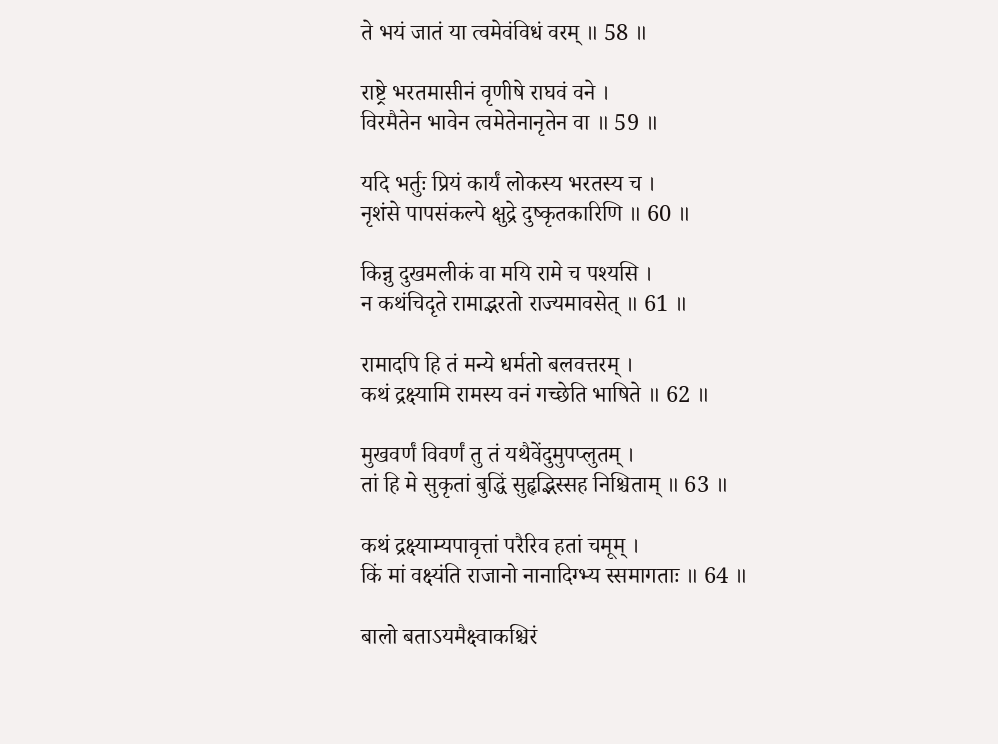ते भयं जातं या त्वमेवंविधं वरम् ॥ 58 ॥

राष्ट्रे भरतमासीनं वृणीषे राघवं वने ।
विरमैतेन भावेन त्वमेतेनानृतेन वा ॥ 59 ॥

यदि भर्तुः प्रियं कार्यं लोकस्य भरतस्य च ।
नृशंसे पापसंकल्पे क्षुद्रे दुष्कृतकारिणि ॥ 60 ॥

किन्नु दुखमलीकं वा मयि रामे च पश्यसि ।
न कथंचिदृते रामाद्भरतो राज्यमावसेत् ॥ 61 ॥

रामादपि हि तं मन्ये धर्मतो बलवत्तरम् ।
कथं द्रक्ष्यामि रामस्य वनं गच्छेति भाषिते ॥ 62 ॥

मुखवर्णं विवर्णं तु तं यथैवेंदुमुपप्लुतम् ।
तां हि मे सुकृतां बुद्धिं सुहृद्भिस्सह निश्चिताम् ॥ 63 ॥

कथं द्रक्ष्याम्यपावृत्तां परैरिव हतां चमूम् ।
किं मां वक्ष्यंति राजानो नानादिग्भ्य स्समागताः ॥ 64 ॥

बालो बताऽयमैक्ष्वाकश्चिरं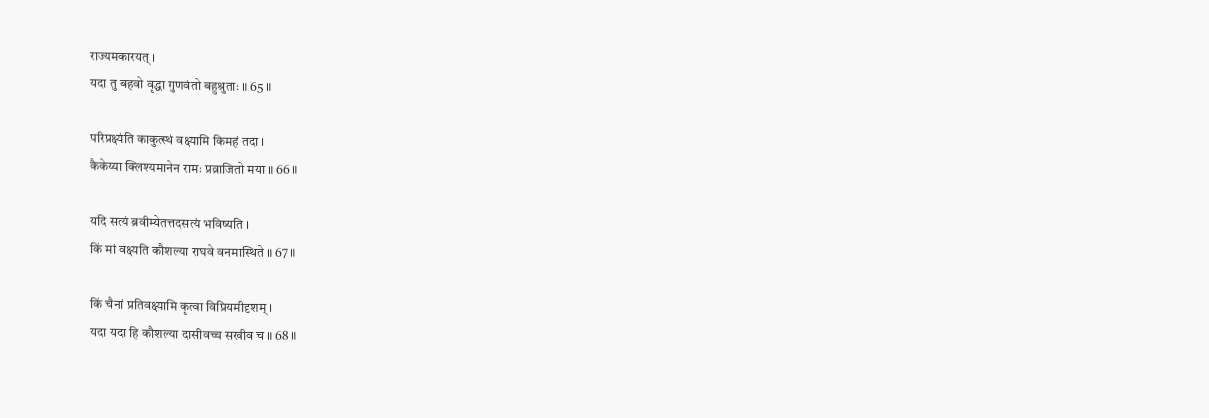राज्यमकारयत् ।
यदा तु बहवो वृद्धा गुणवंतो बहुश्रुताः ॥ 65 ॥

परिप्रक्ष्यंति काकुत्स्थं वक्ष्यामि किमहं तदा ।
कैकेय्या क्लिश्यमानेन रामः प्रव्राजितो मया ॥ 66 ॥

यदि सत्यं ब्रवीम्येतत्तदसत्यं भविष्यति ।
किं मां वक्ष्यति कौशल्या राघवे वनमास्थिते ॥ 67 ॥

किं चैनां प्रतिवक्ष्यामि कृत्वा विप्रियमीदृशम् ।
यदा यदा हि कौशल्या दासीवच्च सखीव च ॥ 68 ॥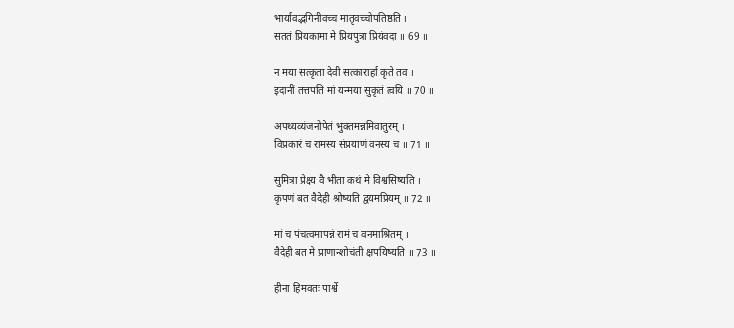भार्यावद्भगिनीवच्च मातृवच्चोपतिष्ठति ।
सततं प्रियकामा मे प्रियपुत्रा प्रियंवदा ॥ 69 ॥

न मया सत्कृता देवी सत्कारार्हा कृते तव ।
इदानीं तत्तपति मां यन्मया सुकृतं त्वयि ॥ 70 ॥

अपथ्यव्यंजनोपेतं भुक्तमन्नमिवातुरम् ।
विप्रकारं च रामस्य संप्रयाणं वनस्य च ॥ 71 ॥

सुमित्रा प्रेक्ष्य वै भीता कथं मे विश्वसिष्यति ।
कृपणं बत वैदेही श्रोष्यति द्वयमप्रियम् ॥ 72 ॥

मां च पंचत्वमापन्नं रामं च वनमाश्रितम् ।
वैदेही बत मे प्राणान्शोचंती क्षपयिष्यति ॥ 73 ॥

हीना हिमवतः पार्श्वे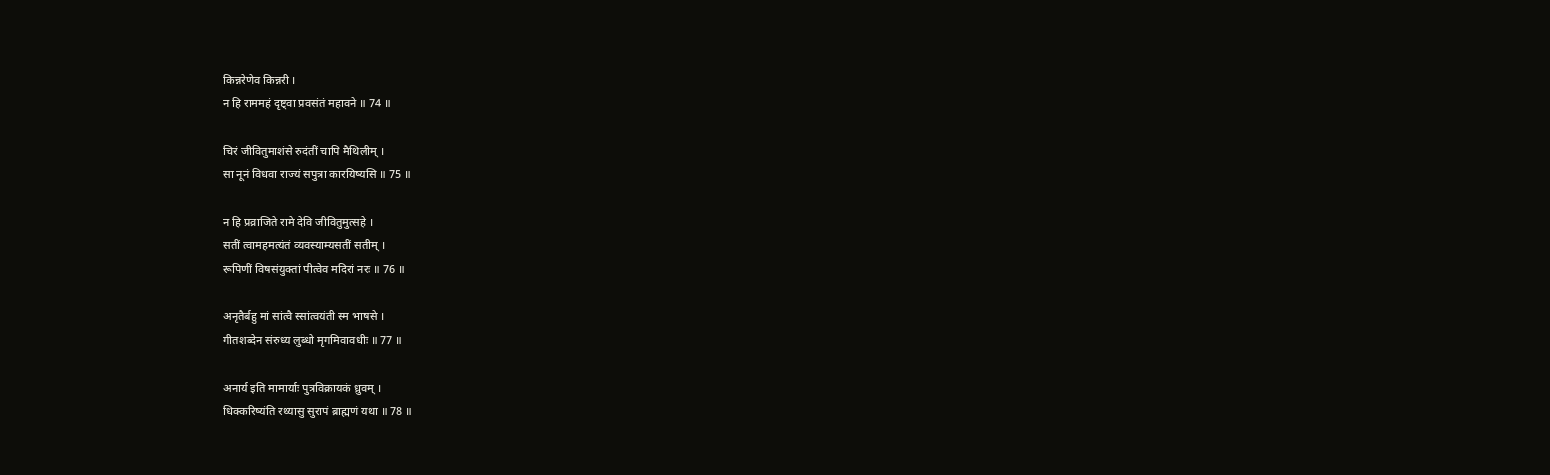किन्नरेणेव किन्नरी ।
न हि राममहं दृष्ट्वा प्रवसंतं महावने ॥ 74 ॥

चिरं जीवितुमाशंसे रुदंतीं चापि मैथिलीम् ।
सा नूनं विधवा राज्यं सपुत्रा कारयिष्यसि ॥ 75 ॥

न हि प्रव्राजिते रामे देवि जीवितुमुत्सहे ।
सतीं त्वामहमत्यंतं व्यवस्याम्यसतीं सतीम् ।
रूपिणीं विषसंयुक्तां पीत्वेव मदिरां नरः ॥ 76 ॥

अनृतैर्बहु मां सांत्वै स्सांत्वयंती स्म भाषसे ।
गीतशब्देन संरुध्य लुब्धो मृगमिवावधीः ॥ 77 ॥

अनार्य इति मामार्याः पुत्रविक्रायकं ध्रुवम् ।
धिक्करिष्यंति रथ्यासु सुरापं ब्राह्मणं यथा ॥ 78 ॥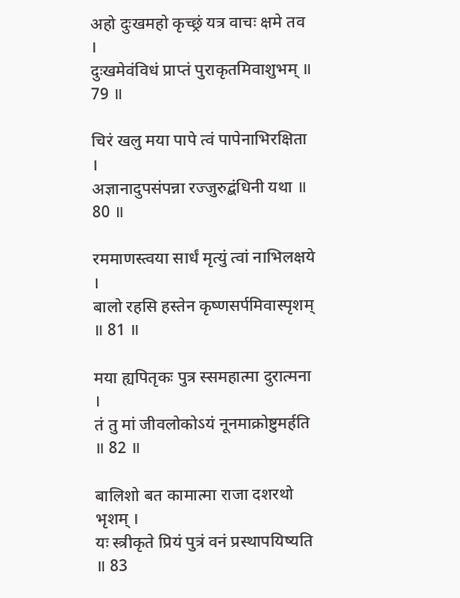अहो दुःखमहो कृच्छ्रं यत्र वाचः क्षमे तव ।
दुःखमेवंविधं प्राप्तं पुराकृतमिवाशुभम् ॥ 79 ॥

चिरं खलु मया पापे त्वं पापेनाभिरक्षिता ।
अज्ञानादुपसंपन्ना रज्जुरुद्बंधिनी यथा ॥ 80 ॥

रममाणस्त्वया सार्धं मृत्युं त्वां नाभिलक्षये ।
बालो रहसि हस्तेन कृष्णसर्पमिवास्पृशम् ॥ 81 ॥

मया ह्यपितृकः पुत्र स्समहात्मा दुरात्मना ।
तं तु मां जीवलोकोऽयं नूनमाक्रोष्टुमर्हति ॥ 82 ॥

बालिशो बत कामात्मा राजा दशरथो भृशम् ।
यः स्त्रीकृते प्रियं पुत्रं वनं प्रस्थापयिष्यति ॥ 83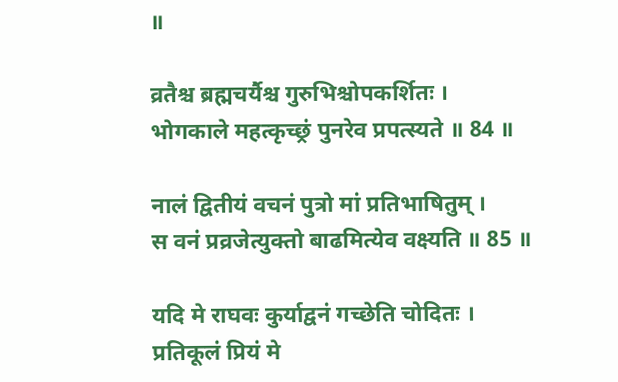॥

व्रतैश्च ब्रह्मचर्यैश्च गुरुभिश्चोपकर्शितः ।
भोगकाले महत्कृच्छ्रं पुनरेव प्रपत्स्यते ॥ 84 ॥

नालं द्वितीयं वचनं पुत्रो मां प्रतिभाषितुम् ।
स वनं प्रव्रजेत्युक्तो बाढमित्येव वक्ष्यति ॥ 85 ॥

यदि मे राघवः कुर्याद्वनं गच्छेति चोदितः ।
प्रतिकूलं प्रियं मे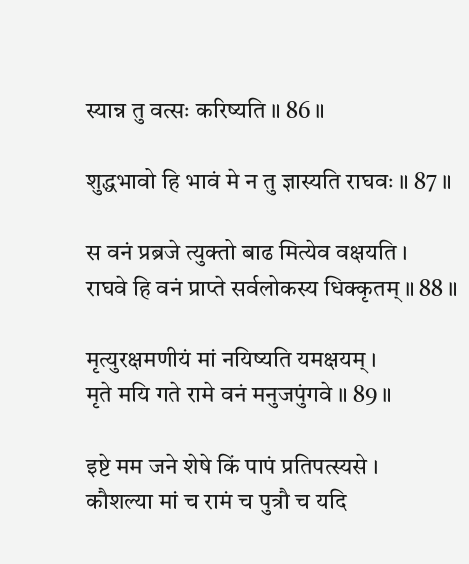स्यान्न तु वत्सः करिष्यति ॥ 86 ॥

शुद्धभावो हि भावं मे न तु ज्ञास्यति राघवः ॥ 87 ॥

स वनं प्रब्रजे त्युक्तो बाढ मित्येव वक्षयति ।
राघवे हि वनं प्राप्ते सर्वलोकस्य धिक्कृतम् ॥ 88 ॥

मृत्युरक्षमणीयं मां नयिष्यति यमक्षयम् ।
मृते मयि गते रामे वनं मनुजपुंगवे ॥ 89 ॥

इष्टे मम जने शेषे किं पापं प्रतिपत्स्यसे ।
कौशल्या मां च रामं च पुत्रौ च यदि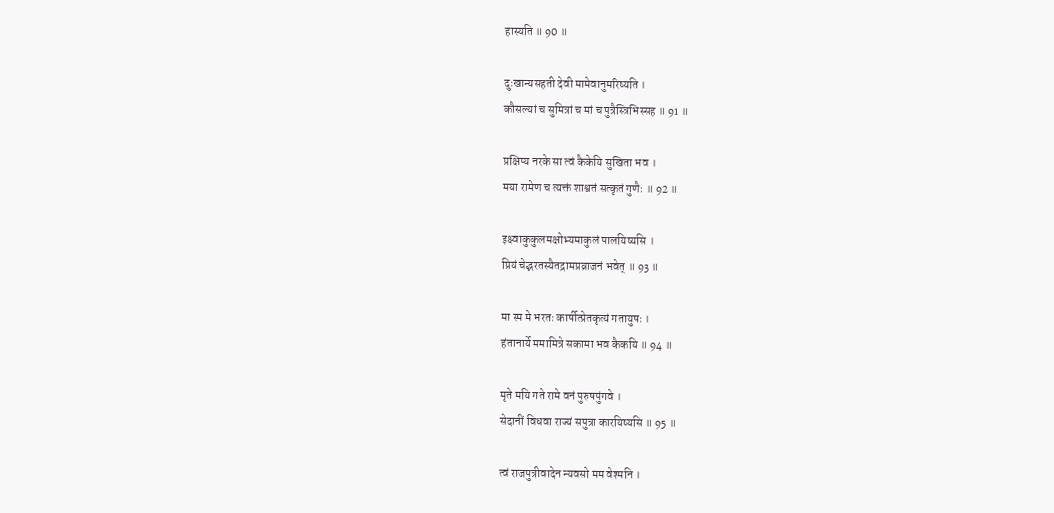हास्यति ॥ 90 ॥

दुःखान्यसहती देवी मामेवानुमरिष्यति ।
कौसल्यां च सुमित्रां च मां च पुत्रैस्त्रिभिस्सह ॥ 91 ॥

प्रक्षिप्य नरके सा त्वं कैकेयि सुखिता भव ।
मया रामेण च त्यक्तं शाश्वतं सत्कृतं गुणैः ॥ 92 ॥

इक्ष्वाकुकुलमक्षोभ्यमाकुलं पालयिष्यसि ।
प्रियं चेद्भरतस्यैतद्रामप्रव्राजनं भवेत् ॥ 93 ॥

मा स्म मे भरतः कार्षीत्प्रेतकृत्यं गतायुषः ।
हंतानार्ये ममामित्रे सकामा भव कैकयि ॥ 94 ॥

मृते मयि गते रामे वनं पुरुषपुंगवे ।
सेदानीं विधवा राज्यं सपुत्रा कारयिष्यसि ॥ 95 ॥

त्वं राजपुत्रीवादेन न्यवसो मम वेश्मनि ।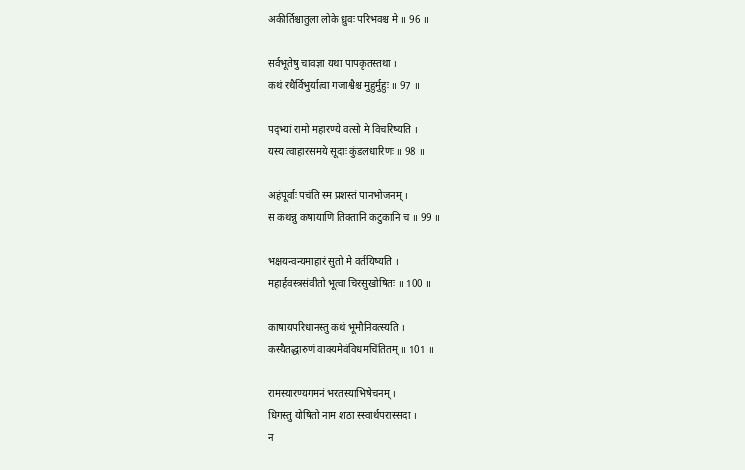अकीर्तिश्चातुला लोके ध्रुवः परिभवश्च मे ॥ 96 ॥

सर्वभूतेषु चावज्ञा यथा पापकृतस्तथा ।
कथं रथैर्विभुर्यात्वा गजाश्वैश्च मुहुर्मुहुः ॥ 97 ॥

पद्भ्यां रामो महारण्ये वत्सो मे विचरिष्यति ।
यस्य त्वाहारसमये सूदाः कुंडलधारिणः ॥ 98 ॥

अहंपूर्वाः पचंति स्म प्रशस्तं पानभोजनम् ।
स कथन्नु कषायाणि तिक्तानि कटुकानि च ॥ 99 ॥

भक्षयन्वन्यमाहारं सुतो मे वर्तयिष्यति ।
महार्हवस्त्रसंवीतो भूत्वा चिरसुखोषितः ॥ 100 ॥

काषायपरिधानस्तु कथं भूमौनिवत्स्यति ।
कस्यैतद्धारुणं वाक्यमेवंविधमचिंतितम् ॥ 101 ॥

रामस्यारण्यगमनं भरतस्याभिषेचनम् ।
धिगस्तु योषितो नाम शठा स्स्वार्थपरास्सदा ।
न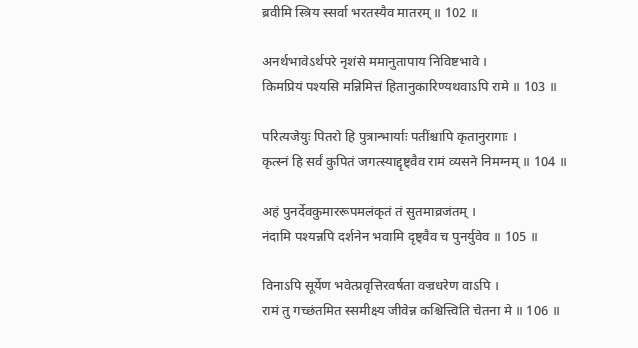ब्रवीमि स्त्रिय स्सर्वा भरतस्यैव मातरम् ॥ 102 ॥

अनर्थभावेऽर्थपरे नृशंसे ममानुतापाय निविष्टभावे ।
किमप्रियं पश्यसि मन्निमित्तं हितानुकारिण्यथवाऽपि रामे ॥ 103 ॥

परित्यजेयुः पितरो हि पुत्रान्भार्याः पतींश्चापि कृतानुरागाः ।
कृत्स्नं हि सर्वं कुपितं जगत्स्याद्दृष्ट्वैव रामं व्यसने निमग्नम् ॥ 104 ॥

अहं पुनर्देवकुमाररूपमलंकृतं तं सुतमाव्रजंतम् ।
नंदामि पश्यन्नपि दर्शनेन भवामि दृष्ट्वैव च पुनर्युवेव ॥ 105 ॥

विनाऽपि सूर्येण भवेत्प्रवृत्तिरवर्षता वज्रधरेण वाऽपि ।
रामं तु गच्छंतमित स्समीक्ष्य जीवेन्न कश्चित्त्विति चेतना मे ॥ 106 ॥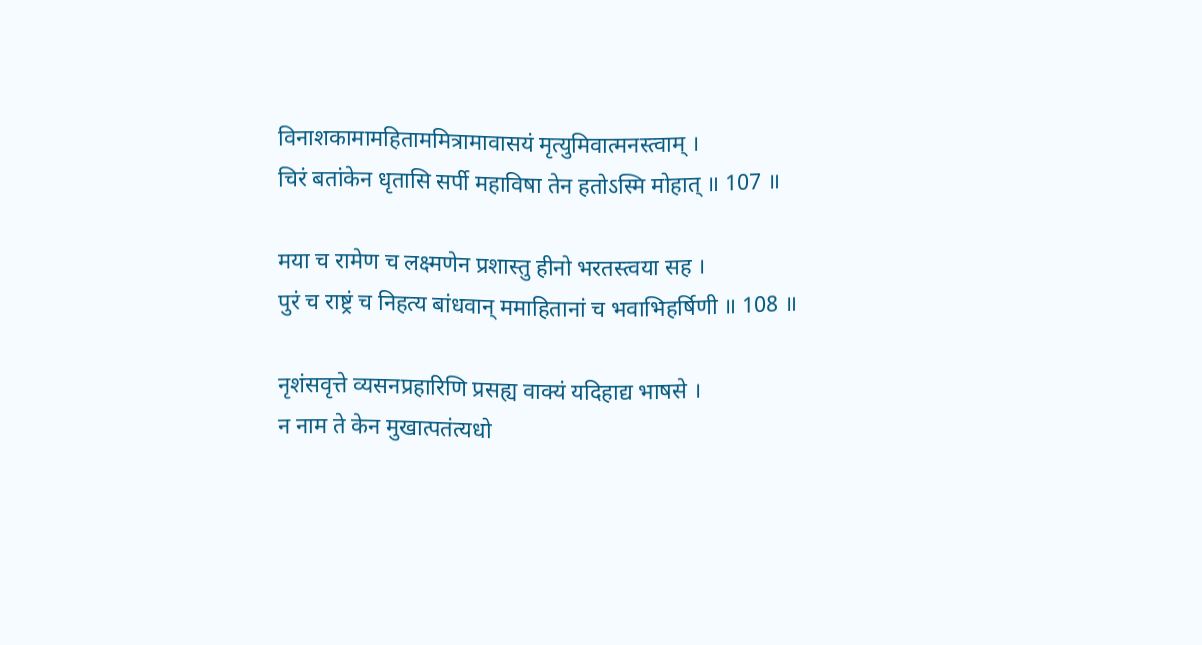विनाशकामामहिताममित्रामावासयं मृत्युमिवात्मनस्त्वाम् ।
चिरं बतांकेन धृतासि सर्पी महाविषा तेन हतोऽस्मि मोहात् ॥ 107 ॥

मया च रामेण च लक्ष्मणेन प्रशास्तु हीनो भरतस्त्वया सह ।
पुरं च राष्ट्रं च निहत्य बांधवान् ममाहितानां च भवाभिहर्षिणी ॥ 108 ॥

नृशंसवृत्ते व्यसनप्रहारिणि प्रसह्य वाक्यं यदिहाद्य भाषसे ।
न नाम ते केन मुखात्पतंत्यधो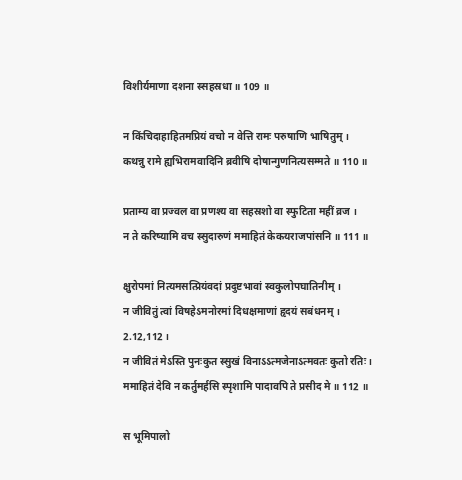विशीर्यमाणा दशना स्सहस्रधा ॥ 109 ॥

न किंचिदाहाहितमप्रियं वचो न वेत्ति रामः परुषाणि भाषितुम् ।
कथन्नु रामे ह्यभिरामवादिनि ब्रवीषि दोषान्गुणनित्यसम्मते ॥ 110 ॥

प्रताम्य वा प्रज्वल वा प्रणश्य वा सहस्रशो वा स्फुटिता महीं व्रज ।
न ते करिष्यामि वच स्सुदारुणं ममाहितं केकयराजपांसनि ॥ 111 ॥

क्षुरोपमां नित्यमसत्प्रियंवदां प्रदुष्टभावां स्वकुलोपघातिनीम् ।
न जीवितुं त्वां विषहेऽमनोरमां दिधक्षमाणां हृदयं सबंधनम् ।
2.12,112 ।
न जीवितं मेऽस्ति पुनःकुत स्सुखं विनाऽऽत्मजेनाऽत्मवतः कुतो रतिः ।
ममाहितं देवि न कर्तुमर्हसि स्पृशामि पादावपि ते प्रसीद मे ॥ 112 ॥

स भूमिपालो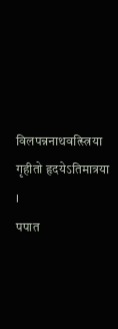विलपन्ननाथवत्स्त्रिया गृहीतो हृदयेऽतिमात्रया ।
पपात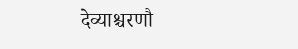देव्याश्चरणौ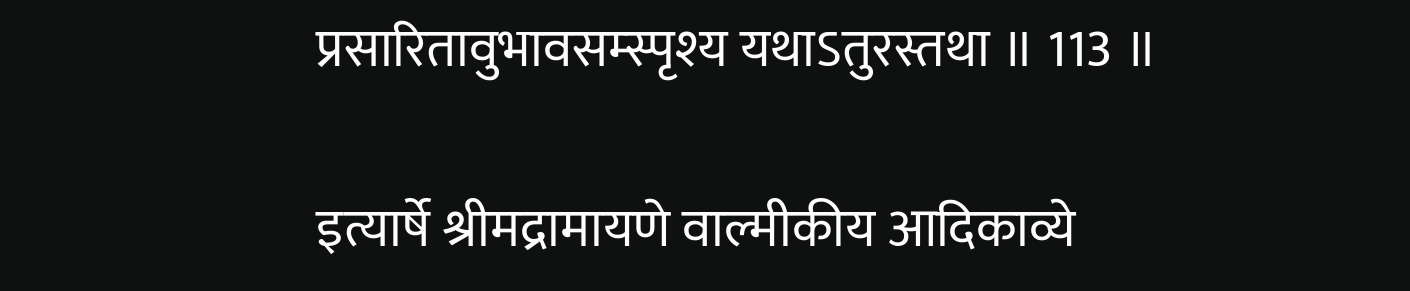प्रसारितावुभावसम्स्पृश्य यथाऽतुरस्तथा ॥ 113 ॥

इत्यार्षे श्रीमद्रामायणे वाल्मीकीय आदिकाव्ये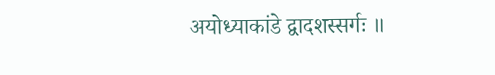अयोध्याकांडे द्वादशस्सर्गः ॥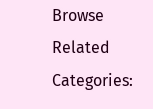Browse Related Categories: